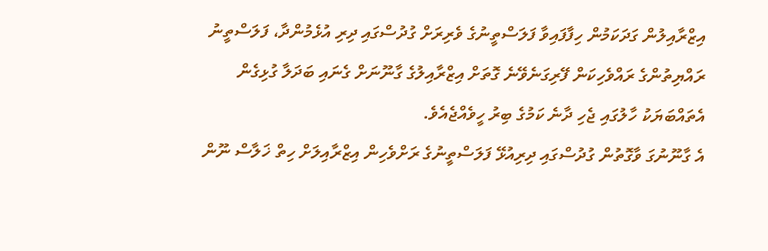އިޒްރާއިލުން ގަދަކަމުން ހިފާފައިވާ ފަލަސްތީނުގެ ވެރިރަށް ގުދުސްގައި ދިރި އުޅެމުންދާ، ފަލަސްތީނު ރައްޔިތުންގެ ރައްވެހިކަން ފޭރިގަނެވޭނެ ގޮތަށް އިޒްރާއިލުގެ ގާނޫނަށް ގެނައި ބަދަލާ ގުޅިގެން އެތައްބަޔަކު ހާލުގައި ޖެހި ދާނެ ކަމުގެ ބިރު ހީވެއްޖެއެވެ.
އެ ގާނޫނުގަ ވާގޮތުން ގުދުސްގައި ދިރިއުޅޭ ފަލަސްތީނުގެ ރަށްވެހިން އިޒްރާއިލަށް ހިތް ޚަލާސް ނޫން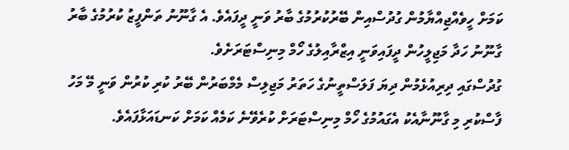ކަމަށް ހީވެއްޖިއްޔާމުން ގުދުސްއިން ބޭރުކުރުމުގެ ބާރު ވަނީ ދީފައެވެ. އެ ގާނޫނު ތަންފީޒު ކުރުމުގެ ބާރު ގާނޫނު ހަދާ މަޖިލީހުން ދީފައިވަނީ އިޒްރާއިލުގެ ހޯމް މިނިސްޓަރަށެވެ.
ގުދުސްގައި ދިރިއުޅެމުން ދިޔަ ފަލަސްތީނުގެ ހަތަރު މަޖިލިސް މެމްބަރުން ބޭރު ކުރި ކުރުން ވަނީ މޭ މަހު ފާސްކުރި މި ގާނޫނާއެކު އެގައުމުގެ ހޯމް މިނިސްޓަރަށް ކުރެވޭނެ ކަމެއް ކަމަށް ކަނޑައަޅާފައެވެ.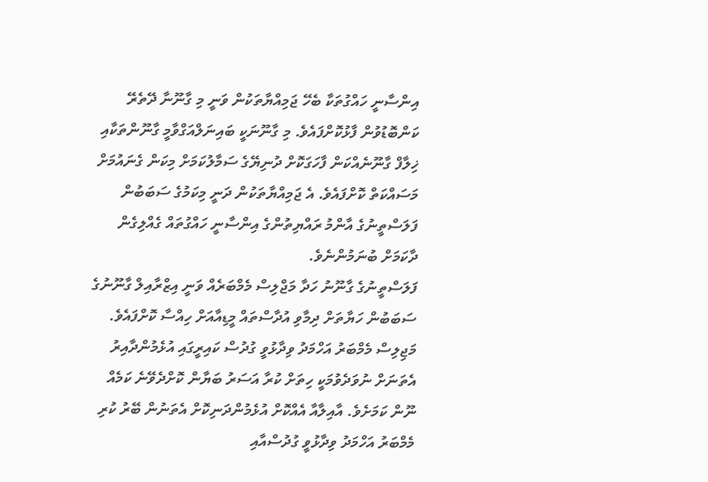އިންސާނީ ހައްގުތަކާ ބެހޭ ޖަމިއްޔާތަކުން ވަނީ މި ގާނޫނާ ދޭތެރޭ ކަންބޮޑުވުން ފާޅުކޮށްފައެވެ. މި ގާނޫނަކީ ބައިނަލްއަގްވާމީ ގާނޫންތަކާއި ޚިލާފް ގާނޫނެއްކަން ފާހަގަކޮށް ދުނިޔޭގެ ސަމާލުކަމަށް މިކަން ގެނައުމަށް މަސައްކަތް ކޮށްފައެވެ. އެ ޖަމިއްޔާތަކުން ދަނީ މިކަމުގެ ސަބަބުން ފަލަސްތީނުގެ އާންމު ރައްޔިތުންގެ އިންސާނީ ހައްގުތައް ގެއްލިގެން ދާކަމަށް ބުނަމުންނެވެ.
ފަލަސްތީނުގެ ގާނޫނު ހަދާ މަޖްލިސް މެމްބަރެއް ވަނީ އިޒްރާއިލް ގާނޫނުގެ ސަބަބުން ހަޔާތަށް ދިމާވި އުދާސްތައް މީޑިއާއަށް ހިއްސާ ކޮށްފައެވެ. މަޖިލިސް މެމްބަރު އަހްމަދު ވިދާޅުވީ ގުދުސް ކައިރީގައި އުޅެމުންދާއިރު އެތަނަށް ނުވަދެވުމަކީ ހިތަށް ކުރާ އަސަރު ބަޔާން ކޮށްދެވޭނެ ކަމެއް ނޫން ކަމަށެވެ. އާއިލާއާ އެއްކޮށް އުޅެމުންދަނިކޮށް އެތަނުން ބޭރު ކުރި މެމްބަރު އަހްމަދު ވިދާޅުވީ ގުދުސްއާއި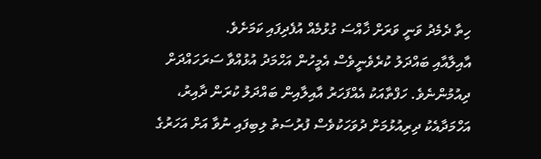ހިތާ ދެމެދު ވަނީ ވަރަށް ޚާއްސަ ގުޅުމެއް އުފެދިފައި ކަމަށެވެ.
އާއިލާއާއި ބައްދަލު ކުރެވެނީވެސް އެމީހުން އަހްމަދު އުޅުއްވާ ސަރަހައްދަށް ދިއުމުންނެވެ. ހަފްތާއަކު އެއްފަހަރު އާއިލާއިން ބައްދަލު ކުރަން ދާއިރު، އަހްމަދާއެކު ދިރިއުޅުމަށް ދުވަހަކުވެސް ފުރުސަތު ލިބިފައި ނުވާ އަށް އަހަރުގެ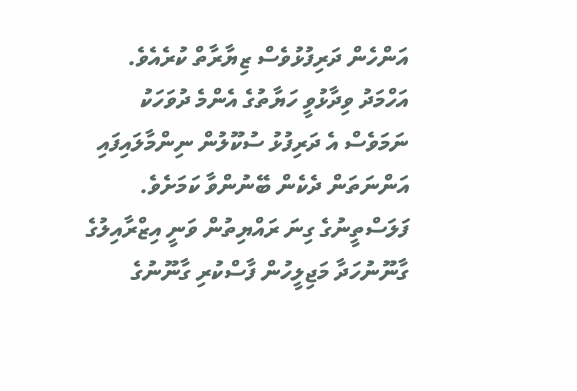އަންހެން ދަރިފުޅުވެސް ޒިޔާރާތް ކުރެއެވެ. އަހްމަދު ވިދާޅުވީ ހަޔާތުގެ އެންމެ ދުވަހަކު ނަމަވެސް އެ ދަރިފުޅު ސުކޫލުން ނިންމާލައިފައި އަންނަތަން ދެކެން ބޭނުންވާ ކަމަށެވެ.
ފަލަސްތީނުގެ ގިނަ ރައްޔިތުން ވަނީ އިޒްރާއިލުގެ ގާނޫނުހަދާ މަޖިލީހުން ފާސްކުރި ގާނޫނުގެ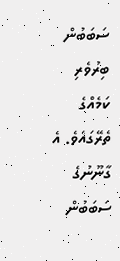ސަބަބުން ބިރުވެރި ކަމެއްގެ ތެރޭގައެވެ. އެ ގާނޫނުގެ ސަބަބުން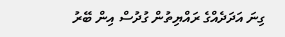ގިނަ އަދަދެއްގެ ރައްޔިތުން ގުދުސް އިން ބޭރު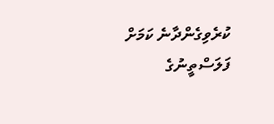ކުރެވިގެންދާނެ ކަމަށް ފަލަސްތީނުގެ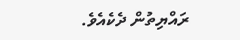ރައްޔިތުން ދެކެއެވެ.